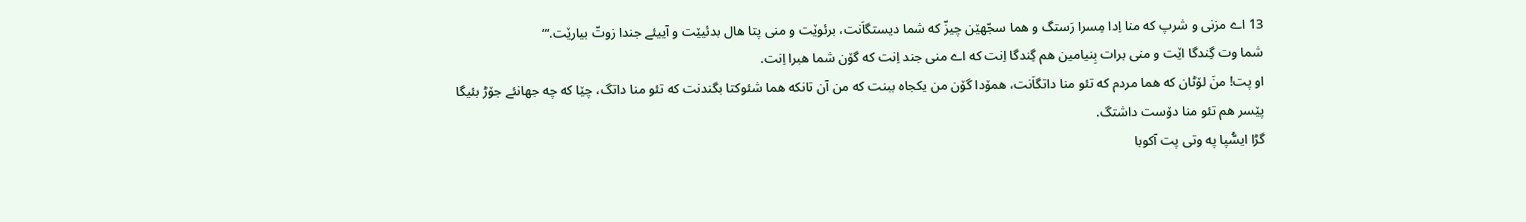13 اے مزنی و شرپ که منا اِدا مِسرا رَستگ و هما سجّهێن چیزّ که شما دیستگاَنت، برئوێت و منی پتا هال بدئیێت و آییئے جندا زوتّ بیارێت.‘“
شما وت گِندگا اێت و منی برات بِنیامین هم گِندگا اِنت که اے منی جند اِنت که گۆن شما هبرا اِنت.
او پت! منَ لۆٹان که هما مردم که تئو منا داتگاَنت، همۆدا گۆن من یکجاه ببنت که من آن تانکه هما شئوکتا بگندنت که تئو منا داتگ، چێا که چه جهانئے جۆڑ بئیگا پێسر هم تئو منا دۆست داشتگ.
گڑا ایسُّپا په وتی پت آکوبا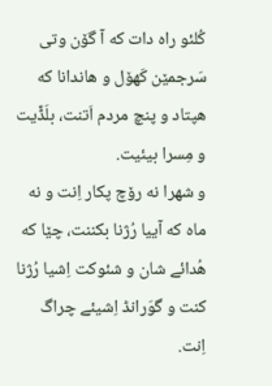کُلئو راه دات که آ گۆن وتی سَرجمێن کَهۆل و هاندانا که هپتاد و پنچ مردم اَتنت، بلَڈّیت و مِسرا بیئیت.
و شهرا نه رۆچ پکار اِنت و نه ماه که آییا رُژنا بکننت، چێا که هُدائے شان و شئوکت اِشیا رُژنا کنت و گوَرانڈ اِشیئے چراگ اِنت.